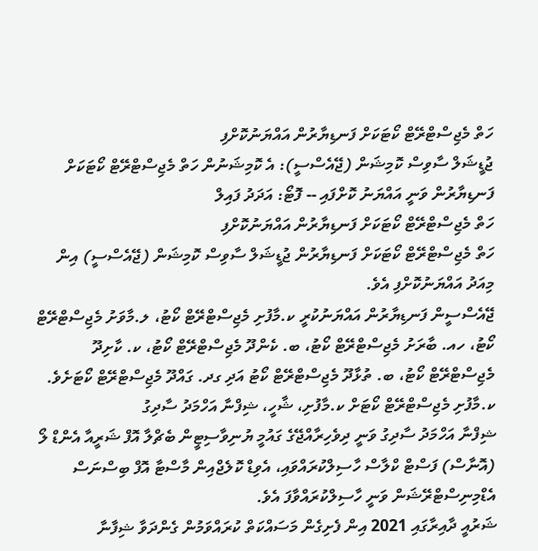ހަތް މެޖިސްޓްރޭޓް ކޯޓަކަށް ފަނޑިޔާރުން އައްޔަނުކޮށްފި
ޖުޑީޝަލް ސާވިސް ކޮމިޝަން (ޖޭއެސްސީ): އެ ކޮމިޝަނުން ހަތް މެޖިސްޓްރޭޓް ކޯޓަކަށް ފަނޑިޔާރުން ވަނީ އައްޔަނު ކޮށްފައި -- ފޮޓޯ: އަދަދު ފައިލް
ހަތް މެޖިސްޓްރޭޓް ކޯޓަކަށް ފަނޑިޔާރުން އައްޔަނުކޮށްފި
ހަތް މެޖިސްޓްރޭޓް ކޯޓަކަށް ފަނޑިޔާރުން ޖުޑީޝަލް ސާވިސް ކޮމިޝަން (ޖޭއެސްސީ) އިން މިއަދު އައްޔަނުކޮށްފި އެވެ.
ޖޭއެސްސީން ފަނޑިޔާރުން އައްޔަނުކުރީ ކ.މާފުށި މެޖިސްޓްރޭޓް ކޯޓު، ލ.މާވަށު މެޖިސްޓްރޭޓް ކޯޓު، ހއ. ބާރަށު މެޖިސްޓްރޭޓް ކޯޓު، ބ. ކެންދޫ މެޖިސްޓްރޭޓް ކޯޓު، ކ. ކާށިދޫ މެޖިސްޓްރޭޓް ކޯޓު، ބ. ތުޅާދޫ މެޖިސްޓްރޭޓް ކޯޓު އަދި ގދ. ގައްދޫ މެޖިސްޓްރޭޓް ކޯޓަށެވެ.
ކ.މާފުށި މެޖިސްޓްރޭޓް ކޯޓަށް ކ.މާފުށި، ޝާހީ، ޝިފްނާ އަހްމަދު ސާދިގު
ޝިފްނާ އަހްމަދު ސާދިގު ވަނީ ދިވެހިރާއްޖޭގެ ގައުމީ ޔުނިވާސިޓީން ބެޗްލާ އޮފް ޝަރީއާ އެންޑް ލޯ (އޮނާސް) ފަސްޓް ކްލާސް ހާސިލްކުރައްވައި، އެވިޑް ކޮލެޖްއިން މާސްޓާ އޮފް ބިސްނަސް އެޑްމިނިސްޓްރޭޝަން ވަނީ ހާސިލްކުރައްވާފަ އެވެ.
ޝަރުއީ ދާއިރާގައި 2021 އިން ފެށިގެން މަސައްކަތް ކުރައްވަމުން ގެންދަވާ ޝިފާނާ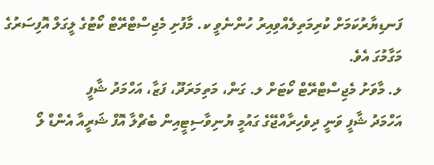ފަނޑިޔާރުކަމަށް ކުރިމަތިލެއްވިއިރު ހުންނެވީ ކ. މާފުށި މެޖިސްޓްރޭޓް ކޯޓުގެ ލީގަލް އޮފިސަރުގެ މަގާމުގަ އެވެ.
ލ. މާވަށު މެޖިސްޓްރޭޓް ކޯޓަށް ލ. ގަން، މަތިމަރަދޫ، ފަޒާ، އަހްމަދު ޝާފީ
އަހްމަދު ޝާފީ ވަނީ ދިވެހިރާއްޖޭގެ ގައުމީ ޔުނިވާސިޓީއިން ބެޗްލާ އޮފް ޝަރީއާ އެންޑް ލޯ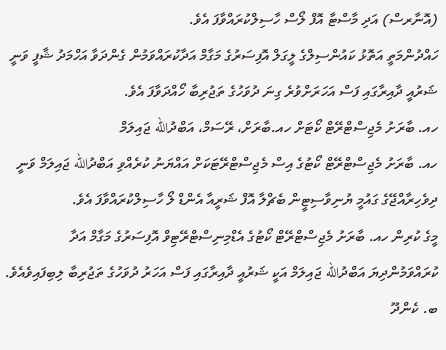(އޮނާރސް) އަދި މާސްޓާ އޮފް ލޯސް ހާސިލްކުރައްވާފަ އެވެ.
ހައްދުންމަތީ އަތޮޅު ކައުންސިލްގެ ލީގަލް އޮފިސަރުގެ މަގާމް އަދާކުރައްވަމުން ގެންދަވާ އަހްމަދު ޝާފީ ވަނީ ޝަރުއީ ދާއިރާގައި ފަސް އަހަރަށްވުރެ ގިނަ ދުވަހުގެ ތަޖުރިބާ ހޯއްދަވާފަ އެވެ.
ހއ. ބާރަށު މެޖިސްޓްރޭޓް ކޯޓަށް ހއ.ބާރަށް، ރޭސަމް، އަބްދުالله ޖައިލަމް
ހއ. ބާރަށު މެޖިސްޓްރޭޓް ކޯޓުގެ އިސް މެޖިސްޓްރޭޓަކަށް އައްޔަނު ކުރެއްވި އަބްދުالله ޖައިލަމް ވަނީ ދިވެހިރާއްޖޭގެ ގައުމީ ޔުނިވާސިޓީން ބެޗްލާ އޮފް ޝަރީއާ އެންޑް ލޯ ހާސިލްކުރައްވާފަ އެވެ.
މީގެ ކުރިން ހއ. ބާރަށު މެޖިސްޓްރޭޓް ކޯޓުގެ އެޑްމިނިސްޓްރޭޓިވް އޮފިސަރުގެ މަގާމް އަދާ ކުރައްވަމުންދިޔަ އަބްދުالله ޖައިލަމް އަކީ ޝަރުއީ ދާއިރާގައި ފަސް އަހަރު ދުވަހުގެ ތަޖުރިބާ ލިބިފައިވެއެވެ.
ބ. ކެންދޫ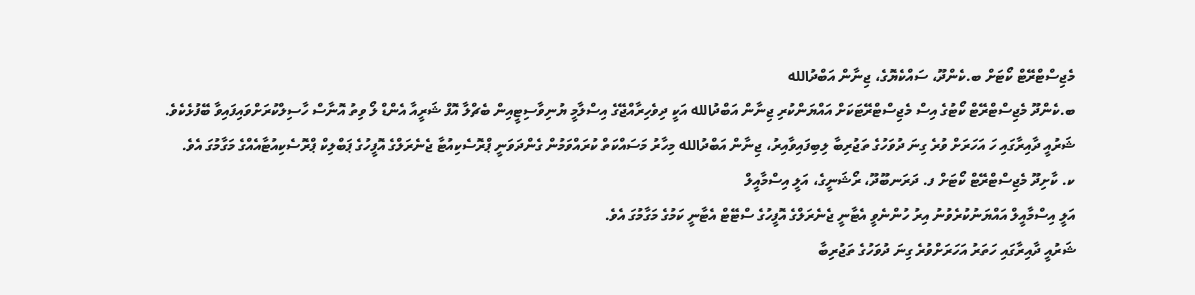މެޖިސްޓްރޭޓް ކޯޓަށް ބ.ކެންދޫ، ސައްކެޔޮގެ، ޖިނާން އަބްދުالله
ބ.ކެންދޫ މެޖިސްޓްރޭޓް ކޯޓުގެ އިސް މެޖިސްޓްރޭޓަކަށް އައްޔަންކުރި ޖިނާން އަބްދުالله އަކީ ދިވެހިރާއްޖޭގެ އިސްލާމީ ޔުނިވާސިޓީއިން ބެޗްލާ އޮފް ޝަރީއާ އެންޑް ލޯ ވިތު އޮނާސް ހާސިލްކުރަށްވައިފައިވާ ބޭފުޅެކެވެ.
ޝަރުއީ ދާއިރާގައި ހަ އަހަރަށް ވުރެ ގިނަ ދުވަހުގެ ތަޖުރިބާ ލިބިފައިވާއިރު، ޖިނާން އަބްދުالله މިހާރު މަސައްކަތް ކުރައްވަމުން ގެންދަވަނީ ޕްރޮސެކިއުޓާ ޖެނެރަލްގެ އޮފީހުގެ ޕަބްލިކް ޕްރޮސެކިއުޓާއެއްގެ މަގާމުގަ އެވެ.
ކ. ކާށިދޫ މެޖިސްޓްރޭޓް ކޯޓަށް ފ. ދަރަނބޫދޫ، ރޯޝަނީގެ، އަލީ އިސްމާއީލް
އަލީ އިސްމާއީލް އައްޔަނުކުރެވުނު އިރު ހުންނެވީ އެޓާނީ ޖެނެރަލްގެ އޮފީހުގެ ސްޓޭޓް އެޓާނީ ކަމުގެ މަގާމުގަ އެވެ.
ޝަރުއީ ދާއިރާގައި ހަތަރު އަހަރަށްވުރެ ގިނަ ދުވަހުގެ ތަޖުރިބާ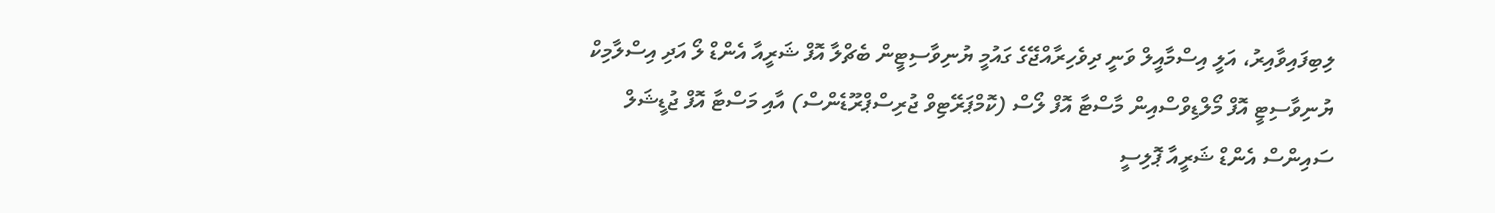ލިބިފައިވާއިރު، އަލީ އިސްމާއީލް ވަނީ ދިވެހިރާއްޖޭގެ ގައުމީ ޔުނިވާސިޓީން ބެޗްލާ އޮފް ޝަރީއާ އެންޑް ލޯ އަދި އިސްލާމިކް ޔުނިވާސިޓީ އޮފް މޯލްޑިވްސްއިން މާސްޓާ އޮފް ލޯސް (ކޮމްޕަރޭޓިވް ޖުރިސްޕްރޫޑެންސް) އާއި މަސްޓާ އޮފް ޖުޑީޝަލް ސައިންސް އެންޑް ޝަރީއާ ޕޮލިސީ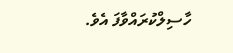ހާސިލްކުރައްވާފަ އެވެ.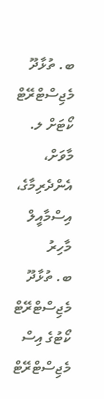ބ. ތުޅާދޫ މެޖިސްޓްރޭޓް ކޯޓަށް ލ. މާވަށް، އެންދެރިމާގެ، އިސްމާއީލް މާހިރު
ބ. ތުޅާދޫ މެޖިސްޓްރޭޓް ކޯޓުގެ އިސް މެޖިސްޓްރޭޓް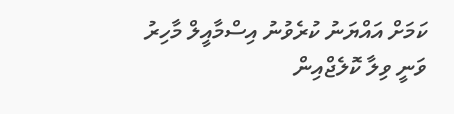ކަމަށް އައްޔަނު ކުރެވުނު އިސްމާއީލް މާހިރު ވަނީ ވިލާ ކޮލެޖްއިން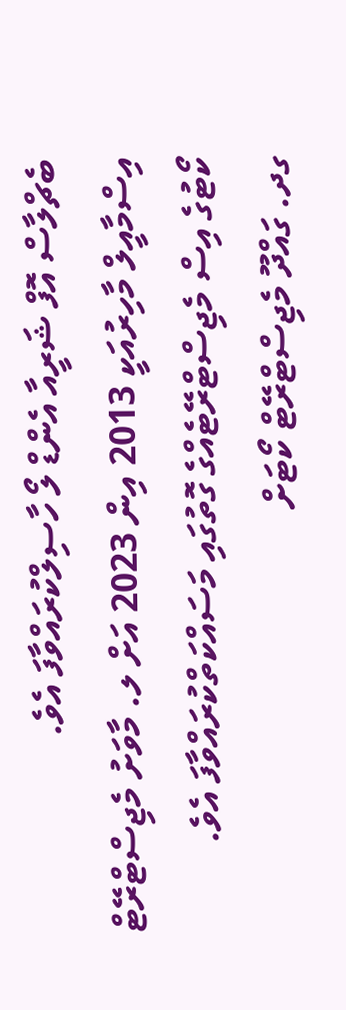ބެޗްލާސް އޮފް ޝަރީއާ އެންޑް ލޯ ހާސިލްކުރައްވާފަ އެވެ.
އިސްމާއީލް މާހިރުއަކީ 2013 އިން 2023 އަށް ލ. މާވަށު މެޖިސްޓްރޭޓް ކޯޓުގެ އިސް މެޖިސްޓްރޭޓެއްގެ ގޮތުގައި މަސައްކަތްކުރައްވާފަ އެވެ.
ގދ. ގައްދޫ މެޖިސްޓްރޭޓް ކޯޓަށް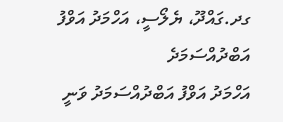ގދ.ގައްދޫ، ޔެލޯސީ، އަހްމަދު އަވްފު އަބްދުއްސަމަދެ
އަހްމަދު އަވްފު އަބްދުއްސަމަދު ވަނީ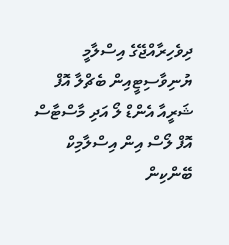ދިވެހިރާއްޖޭގެ އިސްލާމީ ޔުނިވާސިޓީއިން ބެޗްލާ އޮފް ޝަރީއާ އެންޑް ލޯ އަދި މާސްޓާސް އޮފް ލޯސް އިން އިސްލާމިކް ބޭންކިން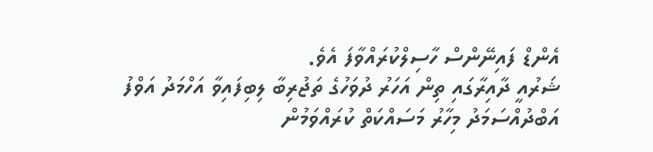އެންޑް ފައިނޭންސް ހާސިލްކުރައްވާފަ އެވެ.
ޝަރުއީ ދާއިރާގައި ތިން އަހަރު ދުވަހުގެ ތަޖުރިބާ ލިބިފައިވާ އަހްމަދު އަވްފު އަބްދުއްސަމަދު މިހާރު މަސައްކަތް ކުރައްވަމުން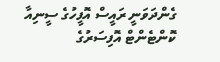ގެންދަވަނީ ރައީސް އޮފީހުގެ ސީނިއާ ކޮންޓެންޓް އޮފިސަރުގެ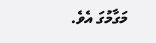މަގާމުގަ އެވެ.